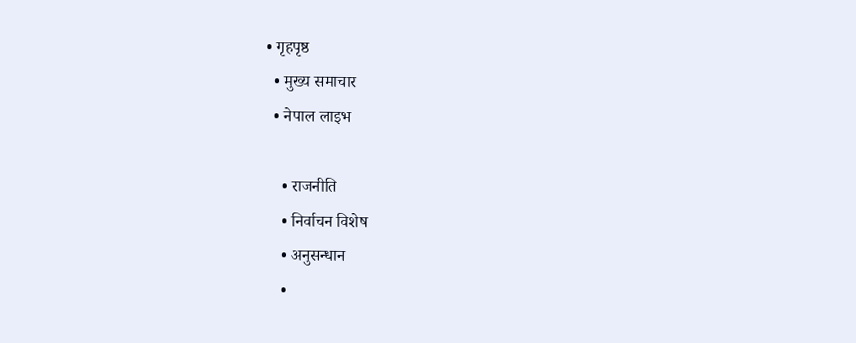• गृहपृष्ठ
  • मुख्य समाचार
  • नेपाल लाइभ

    • राजनीति
    • निर्वाचन विशेष
    • अनुसन्धान
    •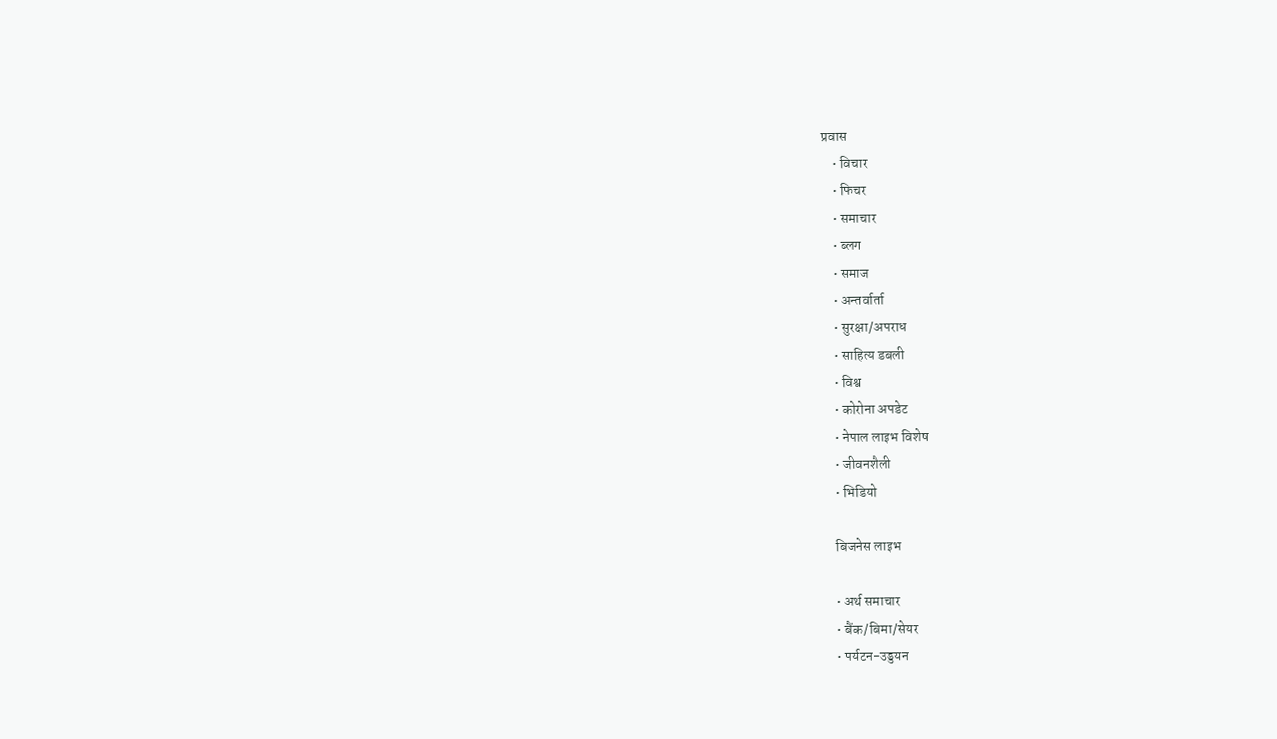प्रवास
    • विचार
    • फिचर
    • समाचार
    • ब्लग
    • समाज
    • अन्तर्वार्ता
    • सुरक्षा/अपराध
    • साहित्य डबली
    • विश्व
    • कोरोना अपडेट
    • नेपाल लाइभ विशेष
    • जीवनशैली
    • भिडियो

    बिजनेस लाइभ

    • अर्थ समाचार
    • बैंक/बिमा/सेयर
    • पर्यटन-उड्डयन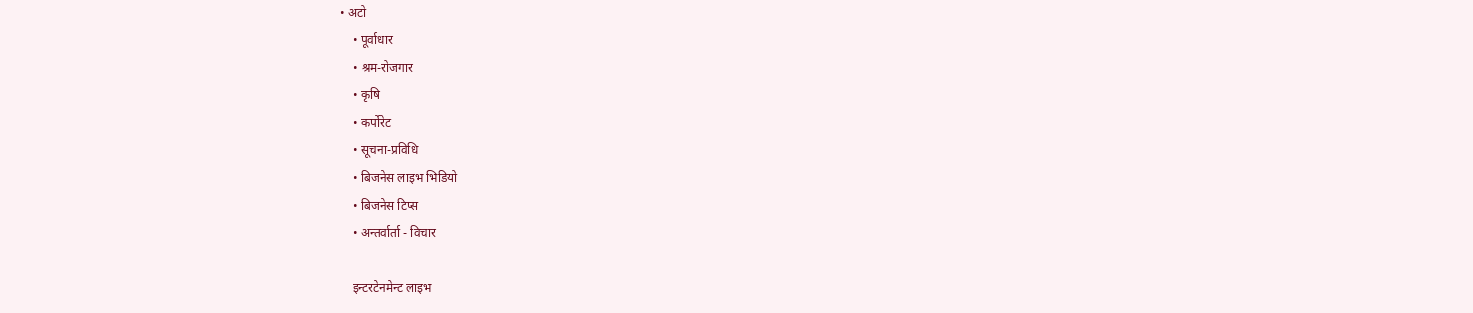• अटो
    • पूर्वाधार
    • श्रम-रोजगार
    • कृषि
    • कर्पोरेट
    • सूचना-प्रविधि
    • बिजनेस लाइभ भिडियो
    • बिजनेस टिप्स
    • अन्तर्वार्ता - विचार

    इन्टरटेनमेन्ट लाइभ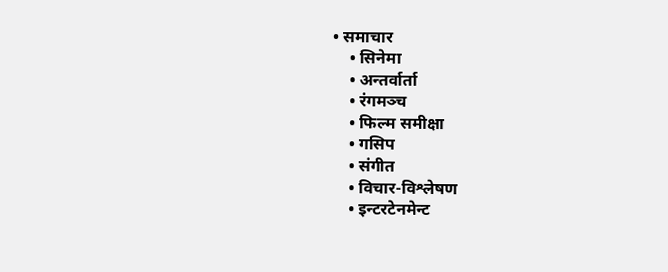• समाचार
    • सिनेमा
    • अन्तर्वार्ता
    • रंगमञ्च
    • फिल्म समीक्षा
    • गसिप
    • संगीत
    • विचार-विश्लेषण
    • इन्टरटेनमेन्ट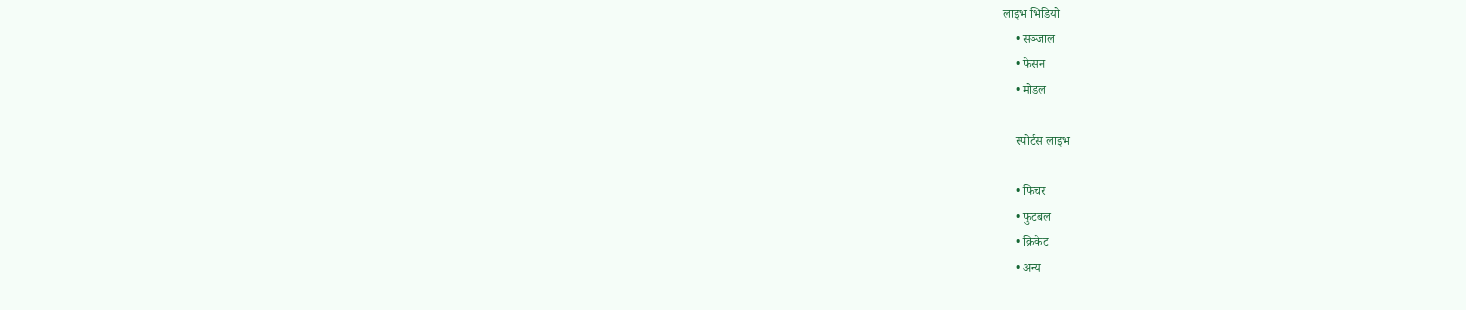लाइभ भिडियो
    • सञ्जाल
    • फेसन
    • मोडल

    स्पोर्टस लाइभ

    • फिचर
    • फुटबल
    • क्रिकेट
    • अन्य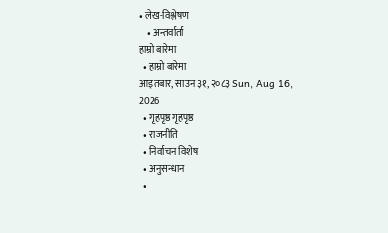• लेख-विश्लेषण
    • अन्तर्वार्ता
हाम्रो बारेमा
  • हाम्रो बारेमा
आइतबार, साउन ३१, २०८३ Sun, Aug 16, 2026
  • गृहपृष्ठ गृहपृष्ठ
  • राजनीति
  • निर्वाचन विशेष
  • अनुसन्धान
  •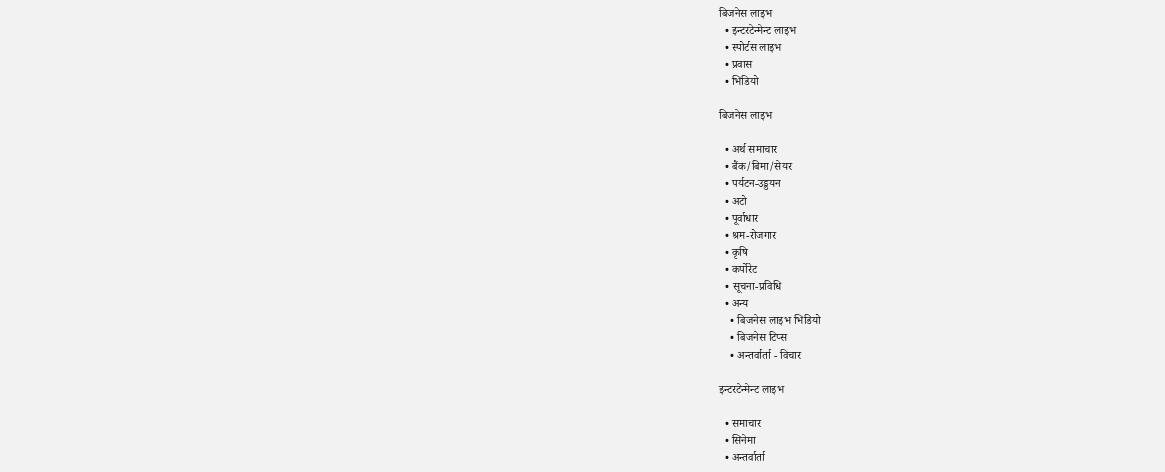बिजनेस लाइभ
  • इन्टरटेन्मेन्ट लाइभ
  • स्पोर्टस लाइभ
  • प्रवास
  • भिडियो

बिजनेस लाइभ

  • अर्थ समाचार
  • बैंक/बिमा/सेयर
  • पर्यटन-उड्डयन
  • अटो
  • पूर्वाधार
  • श्रम-रोजगार
  • कृषि
  • कर्पोरेट
  • सूचना-प्रविधि
  • अन्य
    • बिजनेस लाइभ भिडियो
    • बिजनेस टिप्स
    • अन्तर्वार्ता - विचार

इन्टरटेन्मेन्ट लाइभ

  • समाचार
  • सिनेमा
  • अन्तर्वार्ता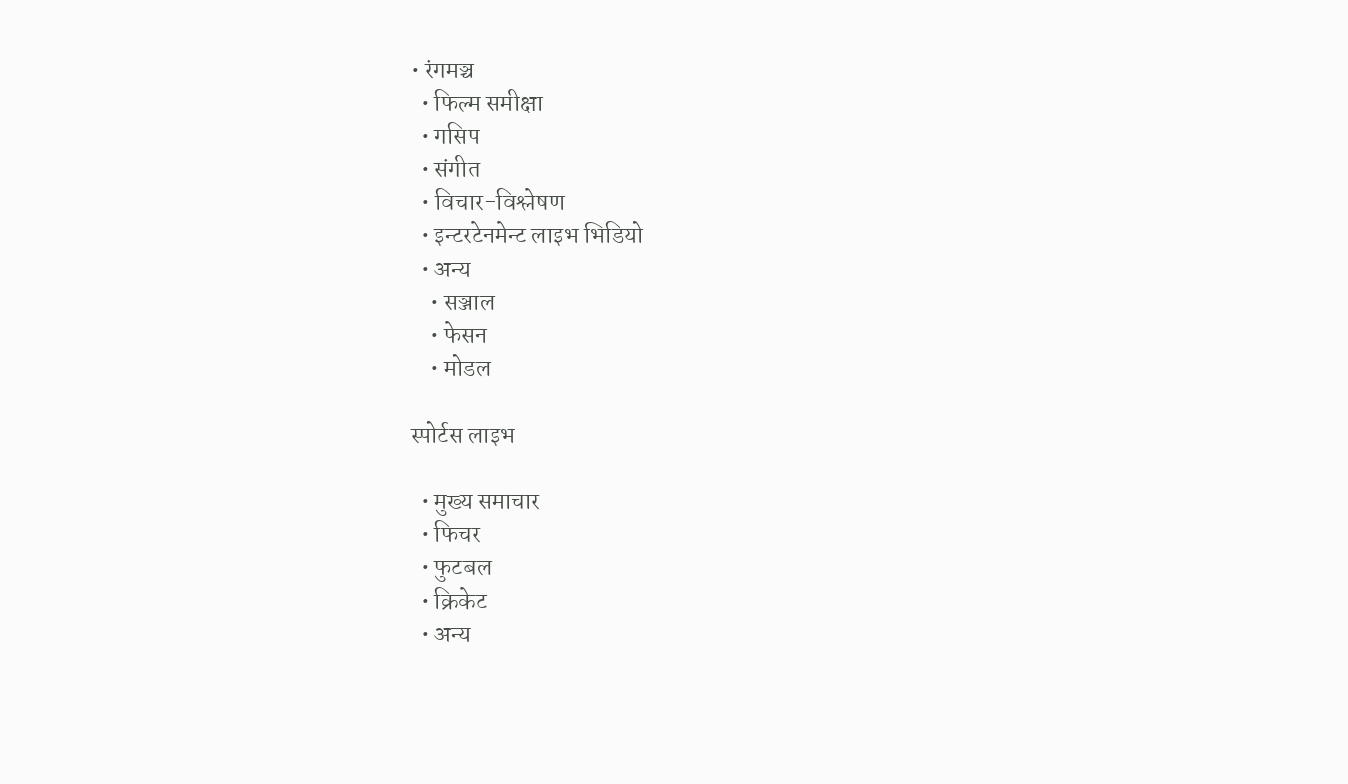• रंगमञ्च
  • फिल्म समीक्षा
  • गसिप
  • संगीत
  • विचार-विश्लेषण
  • इन्टरटेनमेन्ट लाइभ भिडियो
  • अन्य
    • सञ्जाल
    • फेसन
    • मोडल

स्पोर्टस लाइभ

  • मुख्य समाचार
  • फिचर
  • फुटबल
  • क्रिकेट
  • अन्य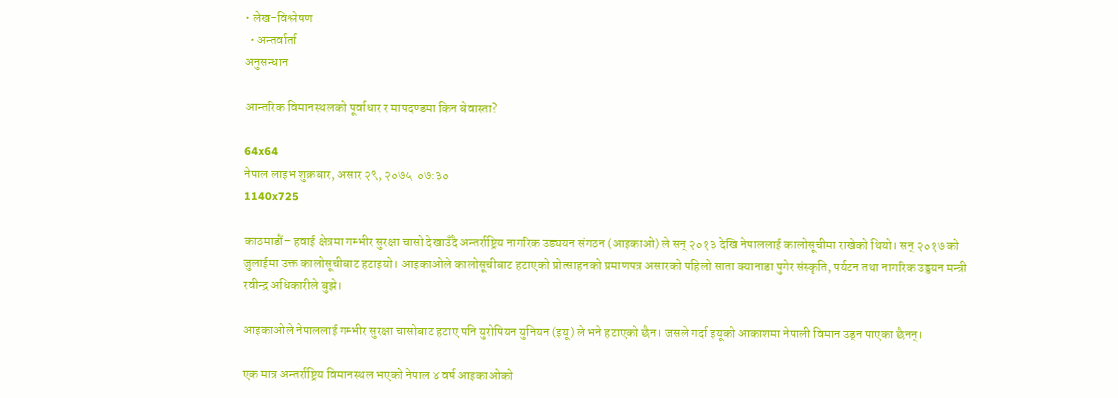• लेख-विश्लेषण
  • अन्तर्वार्ता
अनुसन्धान

आन्तरिक विमानस्थलको पूर्वाधार र मापदण्डमा किन बेवास्ता?

64x64
नेपाल लाइभ शुक्रबार, असार २९, २०७५  ०७:३०
1140x725

काठमाडौं– हवाई क्षेत्रमा गम्भीर सुरक्षा चासो देखाउँदै अन्तर्राष्ट्रिय नागरिक उड्ययन संगठन (आइकाओ) ले सन् २०१३ देखि नेपाललाई कालोसूचीमा राखेको थियो। सन् २०१७ को जुलाईमा उक्त कालोसूचीबाट हटाइयो। आइकाओले कालोसूचीबाट हटाएको प्रोत्साहनको प्रमाणपत्र असारको पहिलो साता क्यानाडा पुगेर संस्कृति, पर्यटन तथा नागरिक उड्डयन मन्त्री रवीन्द्र अधिकारीले बुझे।

आइकाओले नेपाललाई गम्भीर सुरक्षा चासोबाट हटाए पनि युरोपियन युनियन (इयू) ले भने हटाएको छैन। जसले गर्दा इयूको आकाशमा नेपाली विमान उड्न पाएका छैनन्।

एक मात्र अन्तर्राष्ट्रिय विमानस्थल भएको नेपाल ४ वर्ष आइकाओको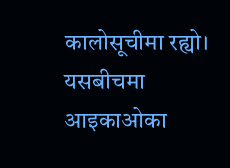कालोसूचीमा रह्यो। यसबीचमा आइकाओका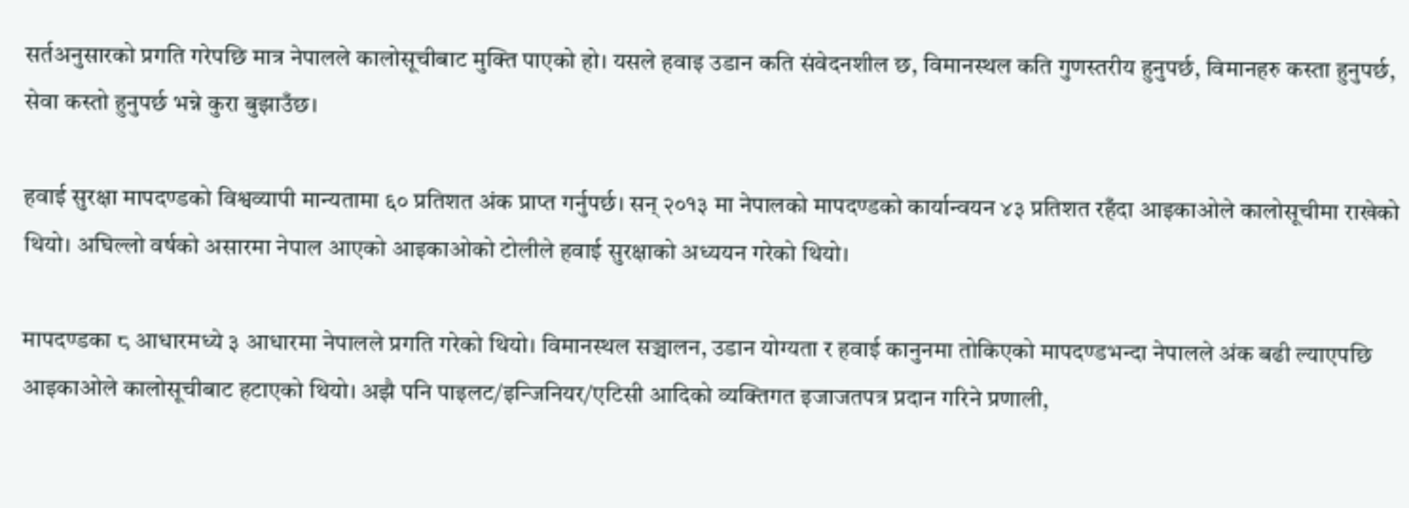सर्तअनुसारको प्रगति गरेपछि मात्र नेपालले कालोसूचीबाट मुक्ति पाएको हो। यसले हवाइ उडान कति संवेदनशील छ, विमानस्थल कति गुणस्तरीय हुनुपर्छ, विमानहरु कस्ता हुनुपर्छ, सेवा कस्तो हुनुपर्छ भन्ने कुरा बुझाउँछ।

हवाई सुरक्षा मापदण्डको विश्वव्यापी मान्यतामा ६० प्रतिशत अंक प्राप्त गर्नुपर्छ। सन् २०१३ मा नेपालको मापदण्डको कार्यान्वयन ४३ प्रतिशत रहँदा आइकाओले कालोसूचीमा राखेको थियो। अघिल्लो वर्षको असारमा नेपाल आएको आइकाओको टोलीले हवाई सुरक्षाको अध्ययन गरेको थियो।

मापदण्डका ८ आधारमध्ये ३ आधारमा नेपालले प्रगति गरेको थियो। विमानस्थल सञ्चालन, उडान योग्यता र हवाई कानुनमा तोकिएको मापदण्डभन्दा नेपालले अंक बढी ल्याएपछि आइकाओले कालोसूचीबाट हटाएको थियो। अझै पनि पाइलट/इन्जिनियर/एटिसी आदिको व्यक्तिगत इजाजतपत्र प्रदान गरिने प्रणाली,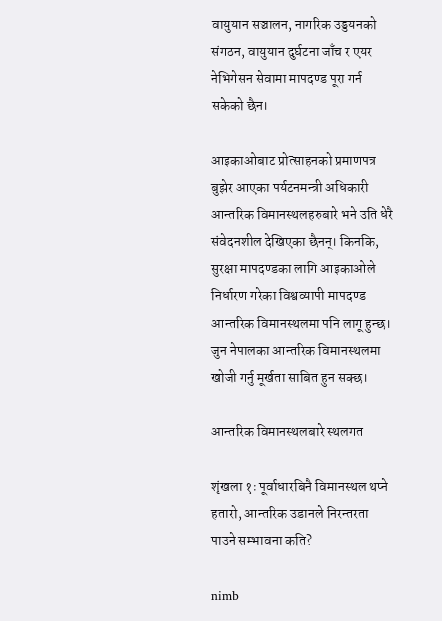वायुयान सञ्चालन, नागरिक उड्डयनको संगठन, वायुयान दुर्घटना जाँच र एयर नेभिगेसन सेवामा मापदण्ड पूरा गर्न सकेको छैन।

आइकाओबाट प्रोत्साहनको प्रमाणपत्र बुझेर आएका पर्यटनमन्त्री अधिकारी आन्तरिक विमानस्थलहरुबारे भने उति धेरै संवेदनशील देखिएका छैनन्। किनकि, सुरक्षा मापदण्डका लागि आइकाओले निर्धारण गरेका विश्वव्यापी मापदण्ड आन्तरिक विमानस्थलमा पनि लागू हुन्छ। जुन नेपालका आन्तरिक विमानस्थलमा खोजी गर्नु मूर्खता साबित हुन सक्छ।

आन्तरिक विमानस्थलबारे स्थलगत

शृंखला १ः पूर्वाधारबिनै विमानस्थल थप्ने हतारो, आन्तरिक उडानले निरन्तरता पाउने सम्भावना कति?

nimb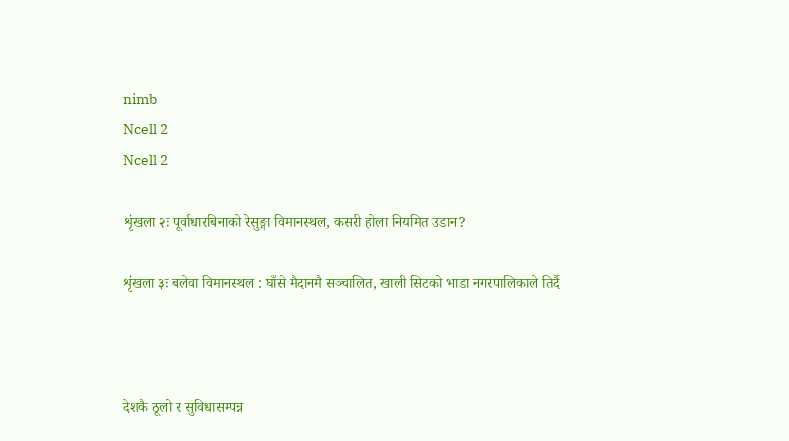nimb
Ncell 2
Ncell 2

शृंखला २ः पूर्वाधारबिनाको रेसुङ्गा विमानस्थल, कसरी होला नियमित उडान?

शृंखला ३ः बलेवा विमानस्थल : घाँसे मैदानमै सञ्चालित, खाली सिटको भाडा नगरपालिकाले तिर्दै



देशकै ठूलो र सुविधासम्पन्न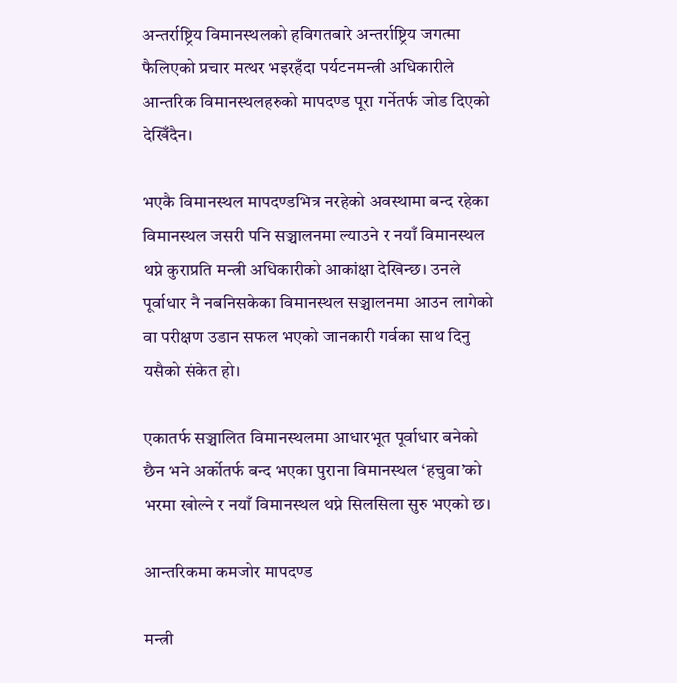अन्तर्राष्ट्रिय विमानस्थलको हविगतबारे अन्तर्राष्ट्रिय जगत्मा फैलिएको प्रचार मत्थर भइरहँदा पर्यटनमन्त्री अधिकारीले आन्तरिक विमानस्थलहरुको मापदण्ड पूरा गर्नेतर्फ जोड दिएको देखिँदैन।

भएकै विमानस्थल मापदण्डभित्र नरहेको अवस्थामा बन्द रहेका विमानस्थल जसरी पनि सञ्चालनमा ल्याउने र नयाँ विमानस्थल थप्ने कुराप्रति मन्त्री अधिकारीको आकांक्षा देखिन्छ। उनले पूर्वाधार नै नबनिसकेका विमानस्थल सञ्चालनमा आउन लागेको वा परीक्षण उडान सफल भएको जानकारी गर्वका साथ दिनु यसैको संकेत हो।

एकातर्फ सञ्चालित विमानस्थलमा आधारभूत पूर्वाधार बनेको छैन भने अर्कोतर्फ बन्द भएका पुराना विमानस्थल ‘हचुवा’को भरमा खोल्ने र नयाँ विमानस्थल थप्ने सिलसिला सुरु भएको छ।

आन्तरिकमा कमजोर मापदण्ड

मन्त्री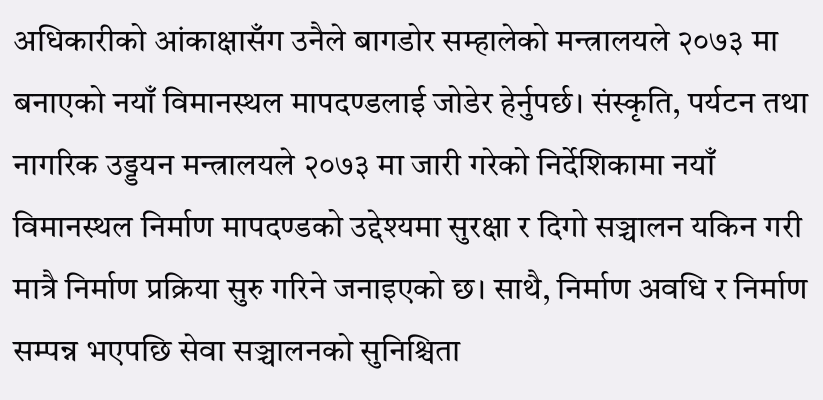अधिकारीको आंकाक्षासँग उनैले बागडोर सम्हालेको मन्त्रालयले २०७३ मा बनाएको नयाँ विमानस्थल मापदण्डलाई जोडेर हेर्नुपर्छ। संस्कृति, पर्यटन तथा नागरिक उड्डयन मन्त्रालयले २०७३ मा जारी गरेको निर्देशिकामा नयाँ विमानस्थल निर्माण मापदण्डको उद्देश्यमा सुरक्षा र दिगो सञ्चालन यकिन गरी मात्रै निर्माण प्रक्रिया सुरु गरिने जनाइएको छ। साथै, निर्माण अवधि र निर्माण सम्पन्न भएपछि सेवा सञ्चालनको सुनिश्चिता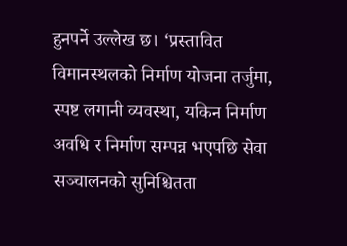हुनपर्ने उल्लेख छ। ‘प्रस्तावित विमानस्थलको निर्माण योजना तर्जुमा, स्पष्ट लगानी व्यवस्था, यकिन निर्माण अवधि र निर्माण सम्पन्न भएपछि सेवा सञ्चालनको सुनिश्चितता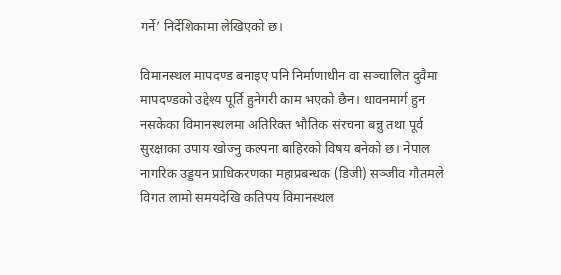गर्ने’ निर्देशिकामा लेखिएको छ।

विमानस्थल मापदण्ड बनाइए पनि निर्माणाधीन वा सञ्चालित दुवैमा मापदण्डको उद्देश्य पूर्ति हुनेगरी काम भएको छैन। धावनमार्ग हुन नसकेका विमानस्थलमा अतिरिक्त भौतिक संरचना बन्नु तथा पूर्व सुरक्षाका उपाय खोज्नु कल्पना बाहिरको विषय बनेको छ। नेपाल नागरिक उड्डयन प्राधिकरणका महाप्रबन्धक (डिजी) सञ्जीव गौतमले विगत लामो समयदेखि कतिपय विमानस्थल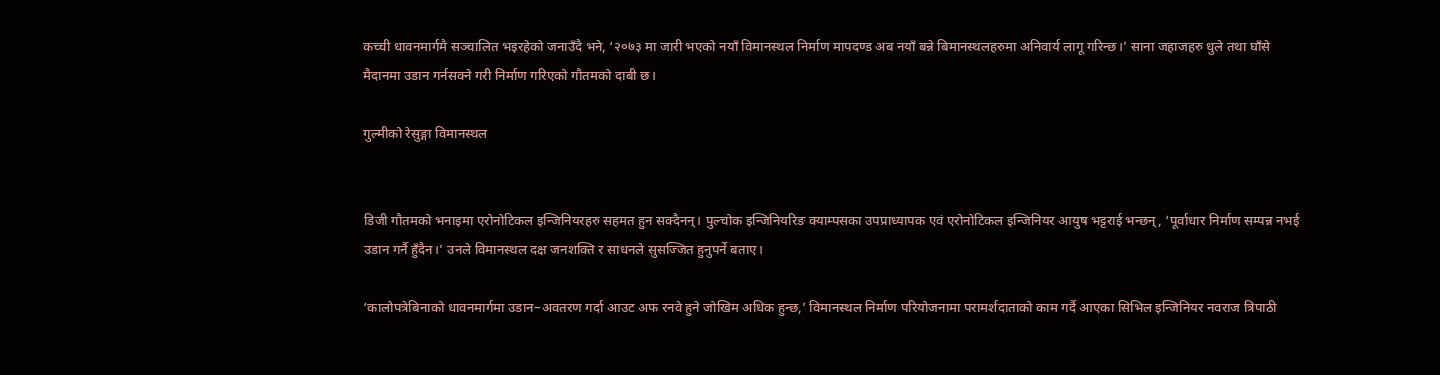कच्ची धावनमार्गमै सञ्चालित भइरहेको जनाउँदै भने, ‘२०७३ मा जारी भएको नयाँ विमानस्थल निर्माण मापदण्ड अब नयाँ बन्ने बिमानस्थलहरुमा अनिवार्य लागू गरिन्छ।’ साना जहाजहरु धुले तथा घाँसे मैदानमा उडान गर्नसक्ने गरी निर्माण गरिएको गौतमको दाबी छ।

गुल्मीको रेसुङ्गा विमानस्थल


डिजी गौतमको भनाइमा एरोनोटिकल इन्जिनियरहरु सहमत हुन सक्दैनन्। पुल्चोक इन्जिनियरिङ क्याम्पसका उपप्राध्यापक एवं एरोनोटिकल इन्जिनियर आयुष भट्टराई भन्छन्, ‘पूर्वाधार निर्माण सम्पन्न नभई उडान गर्नै हुँदैन।’ उनले विमानस्थल दक्ष जनशक्ति र साधनले सुसज्जित हुनुपर्ने बताए।

‘कालोपत्रेबिनाको धावनमार्गमा उडान–अवतरण गर्दा आउट अफ रनवे हुने जोखिम अधिक हुन्छ,’ विमानस्थल निर्माण परियोजनामा परामर्शदाताको काम गर्दै आएका सिभिल इन्जिनियर नवराज त्रिपाठी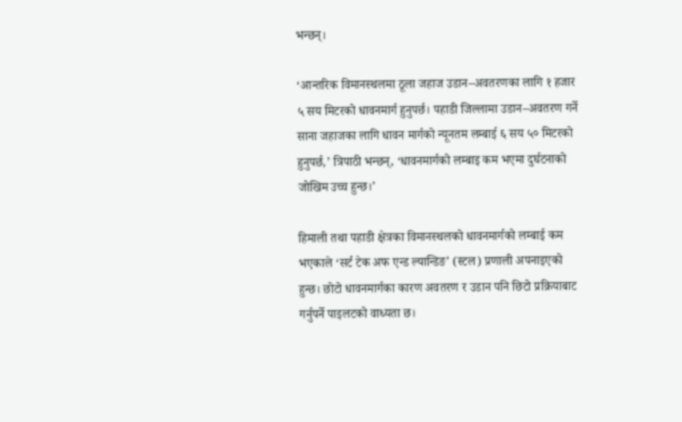भन्छन्।

‘आन्तरिक विमानस्थलमा ठूला जहाज उडान–अवतरणका लागि १ हजार ५ सय मिटरको धावनमार्ग हुनुपर्छ। पहाडी जिल्लामा उडान–अवतरण गर्ने साना जहाजका लागि धावन मार्गको न्यूनतम लम्बाई ६ सय ५० मिटरको हुनुपर्छ,’ त्रिपाठी भन्छन्, ‘धावनमार्गको लम्बाइ कम भएमा दुर्घटनाको जोखिम उच्च हुन्छ।’

हिमाली तथा पहाडी क्षेत्रका विमानस्थलको धावनमार्गको लम्बाई कम भएकाले ‘सर्ट टेक अफ एन्ड ल्यान्डिङ’ (स्टल) प्रणाली अपनाइएको हुन्छ। छोटो धावनमार्गका कारण अवतरण र उडान पनि छिटो प्रक्रियाबाट गर्नुपर्ने पाइलटको वाध्यता छ।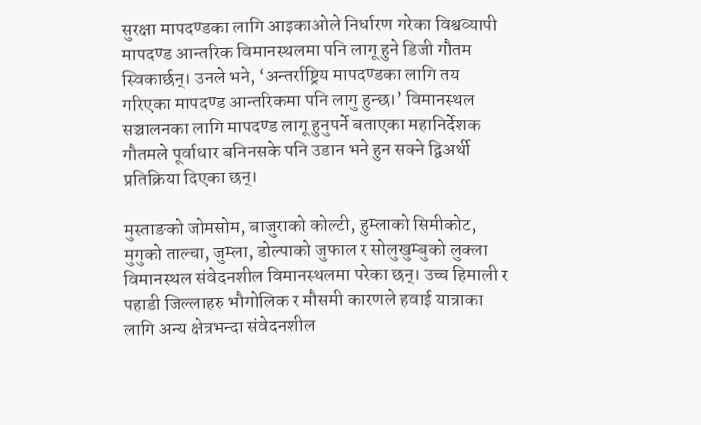सुरक्षा मापदण्डका लागि आइकाओले निर्धारण गरेका विश्वव्यापी मापदण्ड आन्तरिक विमानस्थलमा पनि लागू हुने डिजी गौतम स्विकार्छन्। उनले भने, ‘अन्तर्राष्ट्रिय मापदण्डका लागि तय गरिएका मापदण्ड आन्तरिकमा पनि लागु हुन्छ।’ विमानस्थल सञ्चालनका लागि मापदण्ड लागू हुनुपर्ने बताएका महानिर्देशक गौतमले पूर्वाधार बनिनसके पनि उडान भने हुन सक्ने द्विअर्थी प्रतिक्रिया दिएका छन्।

मुस्ताङको जोमसोम, बाजुराको कोल्टी, हुम्लाको सिमीकोट, मुगुको ताल्चा, जुम्ला, डोल्पाको जुफाल र सोलुखुम्बुको लुक्ला विमानस्थल संवेदनशील विमानस्थलमा परेका छन्। उच्च हिमाली र पहाडी जिल्लाहरु भौगोलिक र मौसमी कारणले हवाई यात्राका लागि अन्य क्षेत्रभन्दा संवेदनशील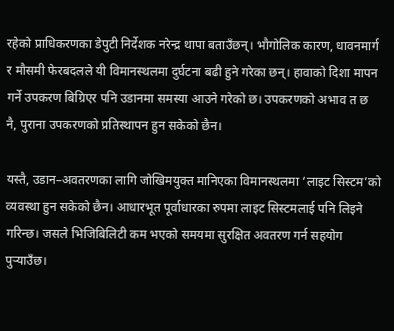रहेको प्राधिकरणका डेपुटी निर्देशक नरेन्द्र थापा बताउँछन्। भौगोलिक कारण, धावनमार्ग र मौसमी फेरबदलले यी विमानस्थलमा दुर्घटना बढी हुने गरेका छन्। हावाको दिशा मापन गर्ने उपकरण बिग्रिएर पनि उडानमा समस्या आउने गरेको छ। उपकरणको अभाव त छ नै, पुराना उपकरणको प्रतिस्थापन हुन सकेको छैन।

यस्तै, उडान–अवतरणका लागि जोखिमयुक्त मानिएका विमानस्थलमा ‘लाइट सिस्टम’को व्यवस्था हुन सकेको छैन। आधारभूत पूर्वाधारका रुपमा लाइट सिस्टमलाई पनि लिइने गरिन्छ। जसले भिजिबिलिटी कम भएको समयमा सुरक्षित अवतरण गर्न सहयोग पुर्‍याउँछ।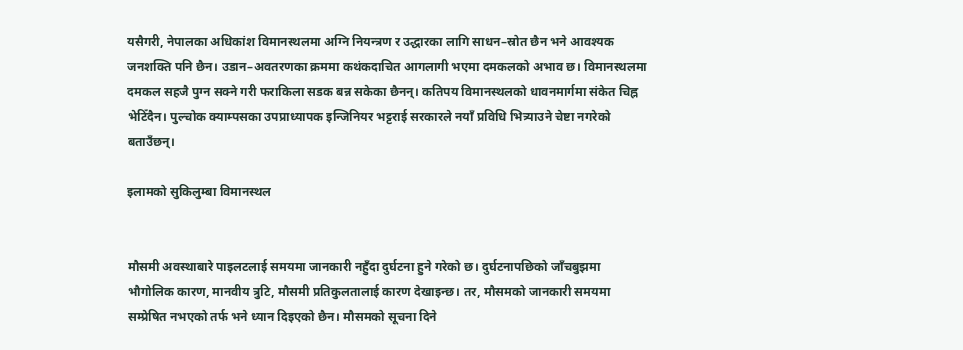यसैगरी, नेपालका अधिकांश विमानस्थलमा अग्नि नियन्त्रण र उद्धारका लागि साधन–स्रोत छैन भने आवश्यक जनशक्ति पनि छैन। उडान–अवतरणका क्रममा कथंकदाचित आगलागी भएमा दमकलको अभाव छ। विमानस्थलमा दमकल सहजै पुग्न सक्ने गरी फराकिला सडक बन्न सकेका छैनन्। कतिपय विमानस्थलको धावनमार्गमा संकेत चिह्न भेटिँदैन। पुल्चोक क्याम्पसका उपप्राध्यापक इन्जिनियर भट्टराई सरकारले नयाँ प्रविधि भित्र्याउने चेष्टा नगरेको बताउँछन्।

इलामको सुकिलुम्बा विमानस्थल


मौसमी अवस्थाबारे पाइलटलाई समयमा जानकारी नहुँदा दुर्घटना हुने गरेको छ। दुर्घटनापछिको जाँचबुझमा भौगोलिक कारण, मानवीय त्रुटि, मौसमी प्रतिकुलतालाई कारण देखाइन्छ। तर, मौसमको जानकारी समयमा सम्प्रेषित नभएको तर्फ भने ध्यान दिइएको छैन। मौसमको सूचना दिने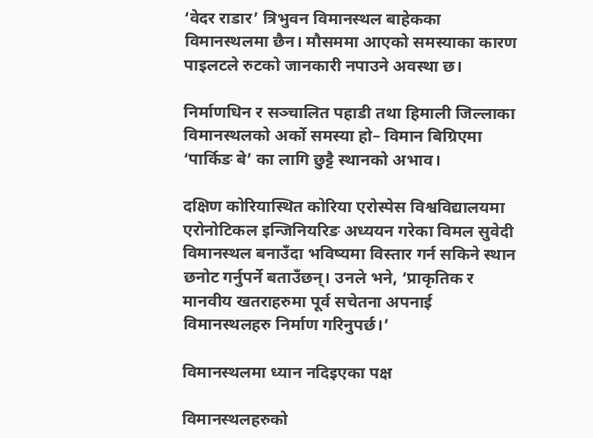‘वेदर राडार’ त्रिभुवन विमानस्थल बाहेकका विमानस्थलमा छैन। मौसममा आएको समस्याका कारण पाइलटले रुटको जानकारी नपाउने अवस्था छ।

निर्माणधिन र सञ्चालित पहाडी तथा हिमाली जिल्लाका विमानस्थलको अर्को समस्या हो– विमान बिग्रिएमा ‘पार्किङ बे’ का लागि छुट्टै स्थानको अभाव।

दक्षिण कोरियास्थित कोरिया एरोस्पेस विश्वविद्यालयमा एरोनोटिकल इन्जिनियरिङ अध्ययन गरेका विमल सुवेदी विमानस्थल बनाउँदा भविष्यमा विस्तार गर्न सकिने स्थान छनोट गर्नुपर्ने बताउँछन्। उनले भने, ‘प्राकृतिक र मानवीय खतराहरुमा पूर्व सचेतना अपनाई विमानस्थलहरु निर्माण गरिनुपर्छ।’

विमानस्थलमा ध्यान नदिइएका पक्ष

विमानस्थलहरुको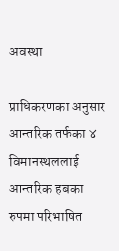अवस्था

प्राधिकरणका अनुसार आन्तरिक तर्फका ४ विमानस्थललाई आन्तरिक हबका रुपमा परिभाषित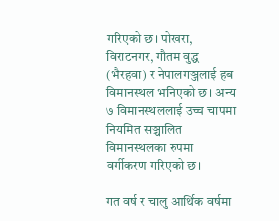गरिएको छ। पोखरा, विराटनगर, गौतम वुद्ध (भैरहवा) र नेपालगञ्जलाई हब विमानस्थल भनिएको छ। अन्य ७ विमानस्थललाई उच्च चापमा नियमित सञ्चालित विमानस्थलका रुपमा वर्गीकरण गरिएको छ।

गत वर्ष र चालु आर्थिक वर्षमा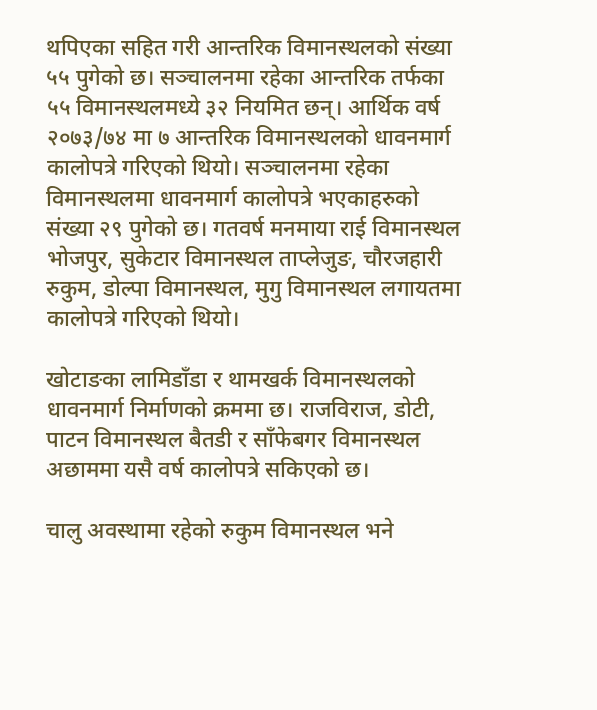थपिएका सहित गरी आन्तरिक विमानस्थलको संख्या ५५ पुगेको छ। सञ्चालनमा रहेका आन्तरिक तर्फका ५५ विमानस्थलमध्ये ३२ नियमित छन्। आर्थिक वर्ष २०७३/७४ मा ७ आन्तरिक विमानस्थलको धावनमार्ग कालोपत्रे गरिएको थियो। सञ्चालनमा रहेका विमानस्थलमा धावनमार्ग कालोपत्रे भएकाहरुको संख्या २९ पुगेको छ। गतवर्ष मनमाया राई विमानस्थल भोजपुर, सुकेटार विमानस्थल ताप्लेजुङ, चौरजहारी रुकुम, डोल्पा विमानस्थल, मुगु विमानस्थल लगायतमा कालोपत्रे गरिएको थियो।

खोटाङका लामिडाँडा र थामखर्क विमानस्थलको धावनमार्ग निर्माणको क्रममा छ। राजविराज, डोटी, पाटन विमानस्थल बैतडी र साँफेबगर विमानस्थल अछाममा यसै वर्ष कालोपत्रे सकिएको छ।

चालु अवस्थामा रहेको रुकुम विमानस्थल भने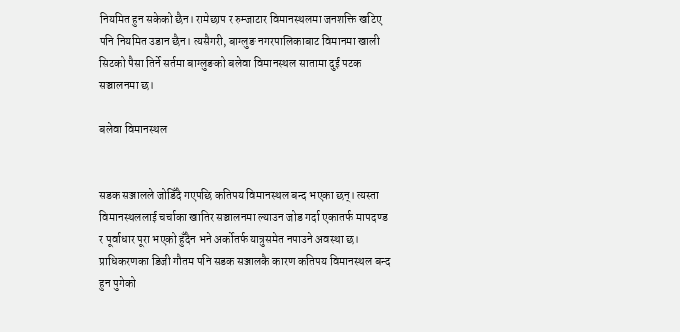नियमित हुन सकेको छैन। रामेछाप र रुम्जाटार विमानस्थलमा जनशक्ति खटिए पनि नियमित उडान छैन। त्यसैगरी, बाग्लुङ नगरपालिकाबाट विमानमा खाली सिटको पैसा तिर्ने सर्तमा बाग्लुङको बलेवा विमानस्थल सातामा दुई पटक सञ्चालनमा छ।

बलेवा विमानस्थल


सडक सञ्जालले जोडिँदै गएपछि कतिपय विमानस्थल बन्द भएका छन्। त्यस्ता विमानस्थललाई चर्चाका खातिर सञ्चालनमा ल्याउन जोड गर्दा एकातर्फ मापदण्ड र पूर्वाधार पूरा भएको हुँदैन भने अर्कोतर्फ यात्रुसमेत नपाउने अवस्था छ। प्राधिकरणका डिजी गौतम पनि सडक सञ्जालकै कारण कतिपय विमानस्थल बन्द हुन पुगेको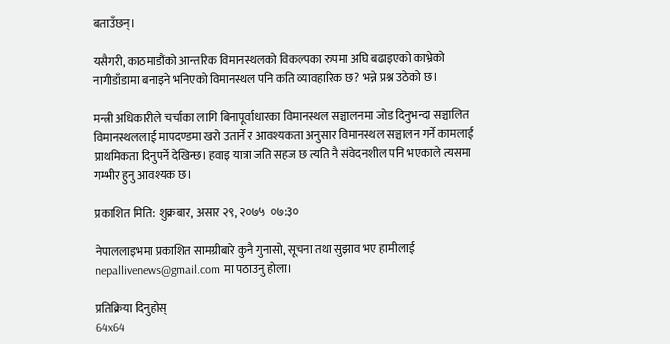बताउँछन्।

यसैगरी, काठमाडौंको आन्तरिक विमानस्थलको विकल्पका रुपमा अघि बढाइएको काभ्रेको नागीडाँडामा बनाइने भनिएको विमानस्थल पनि कति व्यावहारिक छ? भन्ने प्रश्न उठेको छ।

मन्त्री अधिकारीले चर्चाका लागि बिनापूर्वाधारका विमानस्थल सञ्चालनमा जोड दिनुभन्दा सञ्चालित विमानस्थललाई मापदण्डमा खरो उतार्ने र आवश्यकता अनुसार विमानस्थल सञ्चालन गर्ने कामलाई प्राथमिकता दिनुपर्ने देखिन्छ। हवाइ यात्रा जति सहज छ त्यति नै संवेदनशील पनि भएकाले त्यसमा गम्भीर हुनु आवश्यक छ।

प्रकाशित मिति: शुक्रबार, असार २९, २०७५  ०७:३०

नेपाललाइभमा प्रकाशित सामग्रीबारे कुनै गुनासो, सूचना तथा सुझाव भए हामीलाई nepallivenews@gmail.com मा पठाउनु होला।

प्रतिक्रिया दिनुहोस्
64x64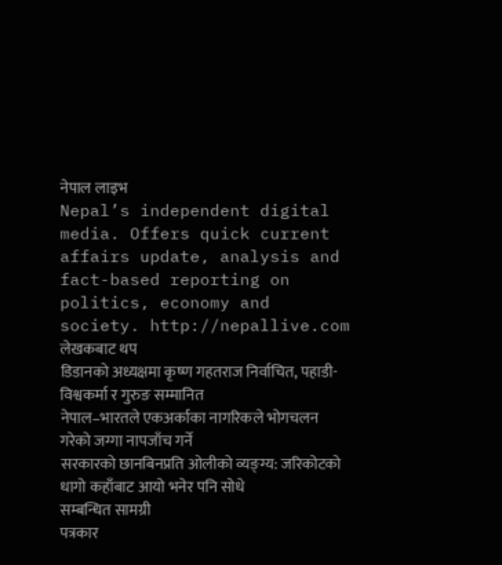नेपाल लाइभ
Nepal’s independent digital media. Offers quick current affairs update, analysis and fact-based reporting on politics, economy and society. http://nepallive.com
लेखकबाट थप
डिडानको अध्यक्षमा कृष्ण गहतराज निर्वाचित, पहाडी-विश्वकर्मा र गुरुङ सम्मानित
नेपाल–भारतले एकअर्काका नागरिकले भोगचलन गरेको जग्गा नापजाँच गर्ने
सरकारको छानबिनप्रति ओलीको व्यङ्ग्य: जरिकोटको धागो कहाँबाट आयो भनेर पनि सोधे
सम्बन्धित सामग्री
पत्रकार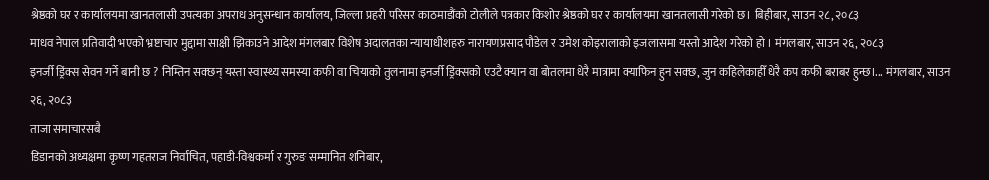श्रेष्ठको घर र कार्यालयमा खानतलासी उपत्यका अपराध अनुसन्धान कार्यालय, जिल्ला प्रहरी परिसर काठमाडौंको टोलीले पत्रकार किशोर श्रेष्ठको घर र कार्यालयमा खानतलासी गरेको छ। बिहीबार, साउन २८, २०८३
माधव नेपाल प्रतिवादी भएको भ्रष्टाचार मुद्दामा साक्षी झिकाउने आदेश मंगलबार विशेष अदालतका न्यायाधीशहरु नारायणप्रसाद पौडेल र उमेश कोइरालाको इजलासमा यस्तो आदेश गरेको हो । मंगलबार, साउन २६, २०८३
इनर्जी ड्रिंक्स सेवन गर्ने बानी छ ? निम्तिन सक्छन् यस्ता स्वास्थ्य समस्या कफी वा चियाको तुलनामा इनर्जी ड्रिंक्सको एउटै क्यान वा बोतलमा धेरै मात्रामा क्याफिन हुन सक्छ, जुन कहिलेकाहीँ धेरै कप कफी बराबर हुन्छ।... मंगलबार, साउन २६, २०८३
ताजा समाचारसबै
डिडानको अध्यक्षमा कृष्ण गहतराज निर्वाचित, पहाडी-विश्वकर्मा र गुरुङ सम्मानित शनिबार,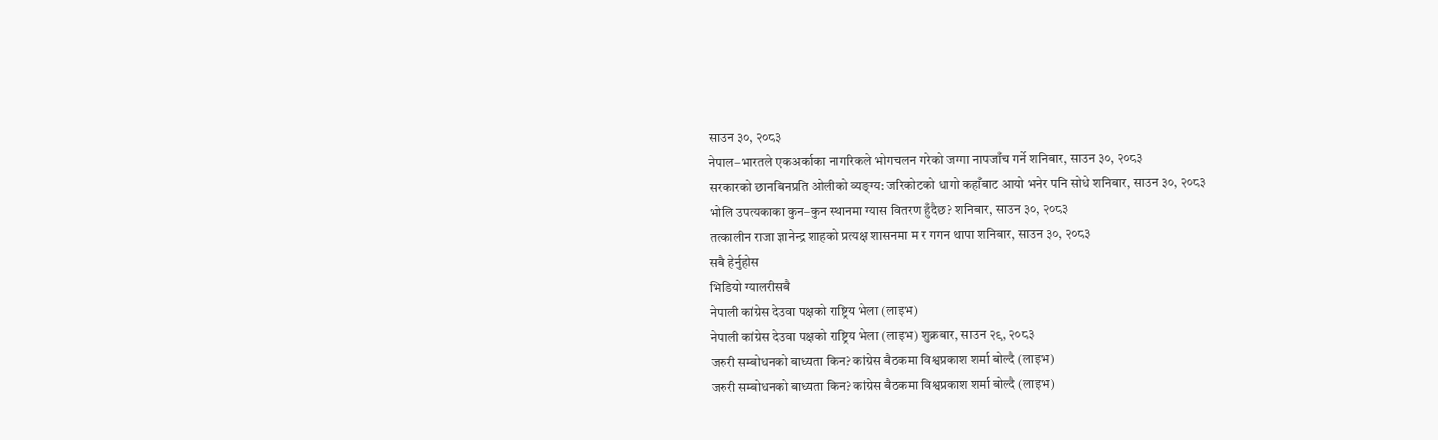साउन ३०, २०८३
नेपाल–भारतले एकअर्काका नागरिकले भोगचलन गरेको जग्गा नापजाँच गर्ने शनिबार, साउन ३०, २०८३
सरकारको छानबिनप्रति ओलीको व्यङ्ग्य: जरिकोटको धागो कहाँबाट आयो भनेर पनि सोधे शनिबार, साउन ३०, २०८३
भोलि उपत्यकाका कुन–कुन स्थानमा ग्यास वितरण हुँदैछ? शनिबार, साउन ३०, २०८३
तत्कालीन राजा ज्ञानेन्द्र शाहको प्रत्यक्ष शासनमा म र गगन थापा शनिबार, साउन ३०, २०८३
सबै हेर्नुहोस
भिडियो ग्यालरीसबै
नेपाली कांग्रेस देउवा पक्षको राष्ट्रिय भेला (लाइभ)
नेपाली कांग्रेस देउवा पक्षको राष्ट्रिय भेला (लाइभ) शुक्रबार, साउन २९, २०८३
जरुरी सम्बोधनको बाध्यता किन? कांग्रेस बैठकमा विश्वप्रकाश शर्मा बोल्दै (लाइभ)
जरुरी सम्बोधनको बाध्यता किन? कांग्रेस बैठकमा विश्वप्रकाश शर्मा बोल्दै (लाइभ)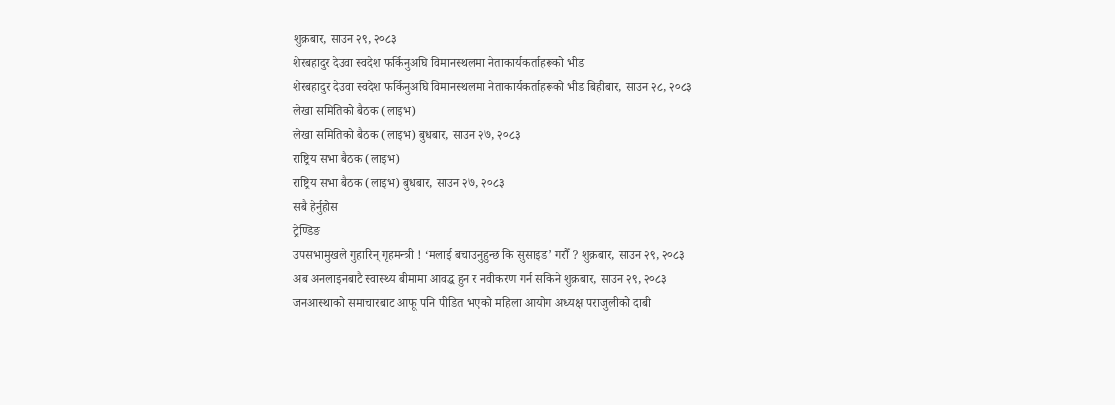शुक्रबार, साउन २९, २०८३
शेरबहादुर देउवा स्वदेश फर्किनुअघि विमानस्थलमा नेताकार्यकर्ताहरूको भीड
शेरबहादुर देउवा स्वदेश फर्किनुअघि विमानस्थलमा नेताकार्यकर्ताहरूको भीड बिहीबार, साउन २८, २०८३
लेखा समितिको बैठक (लाइभ)
लेखा समितिको बैठक (लाइभ) बुधबार, साउन २७, २०८३
राष्ट्रिय सभा बैठक (लाइभ)
राष्ट्रिय सभा बैठक (लाइभ) बुधबार, साउन २७, २०८३
सबै हेर्नुहोस
ट्रेण्डिङ
उपसभामुखले गुहारिन् गृहमन्त्री ! ‘मलाई बचाउनुहुन्छ कि सुसाइड’ गरौँ ? शुक्रबार, साउन २९, २०८३
अब अनलाइनबाटै स्वास्थ्य बीमामा आवद्ध हुन र नवीकरण गर्न सकिने शुक्रबार, साउन २९, २०८३
जनआस्थाको समाचारबाट आफू पनि पीडित भएको महिला आयोग अध्यक्ष पराजुलीको दाबी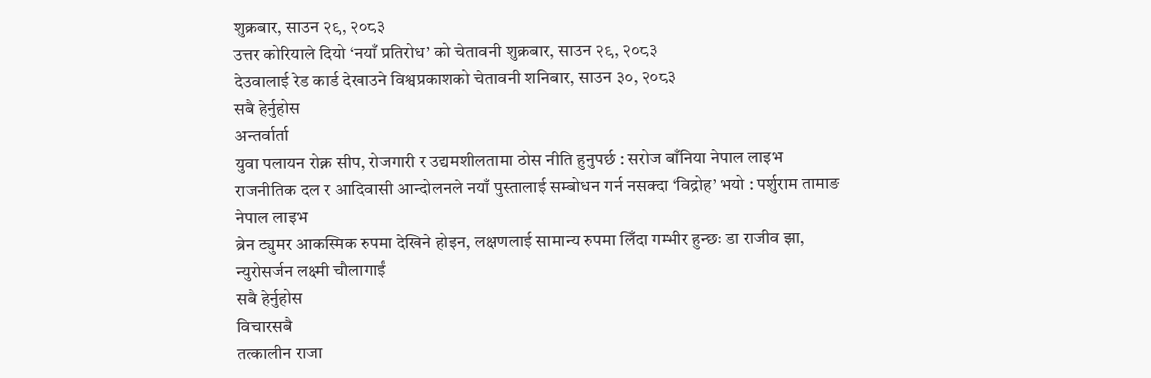शुक्रबार, साउन २९, २०८३
उत्तर कोरियाले दियो ‘नयाँ प्रतिरोध’ को चेतावनी शुक्रबार, साउन २९, २०८३
देउवालाई रेड कार्ड देखाउने विश्वप्रकाशको चेतावनी शनिबार, साउन ३०, २०८३
सबै हेर्नुहोस
अन्तर्वार्ता
युवा पलायन रोक्न सीप, रोजगारी र उद्यमशीलतामा ठोस नीति हुनुपर्छ : सरोज बाँनिया नेपाल लाइभ
राजनीतिक दल र आदिवासी आन्दोलनले नयाँ पुस्तालाई सम्बोधन गर्न नसक्दा ‘विद्रोह’ भयो : पर्शुराम तामाङ नेपाल लाइभ
ब्रेन ट्युमर आकस्मिक रुपमा देखिने होइन, लक्षणलाई सामान्य रुपमा लिँदा गम्भीर हुन्छः डा राजीव झा, न्युरोसर्जन लक्ष्मी चौलागाईं
सबै हेर्नुहोस
विचारसबै
तत्कालीन राजा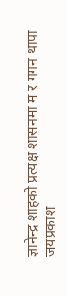ज्ञानेन्द्र शाहको प्रत्यक्ष शासनमा म र गगन थापा जयप्रकाश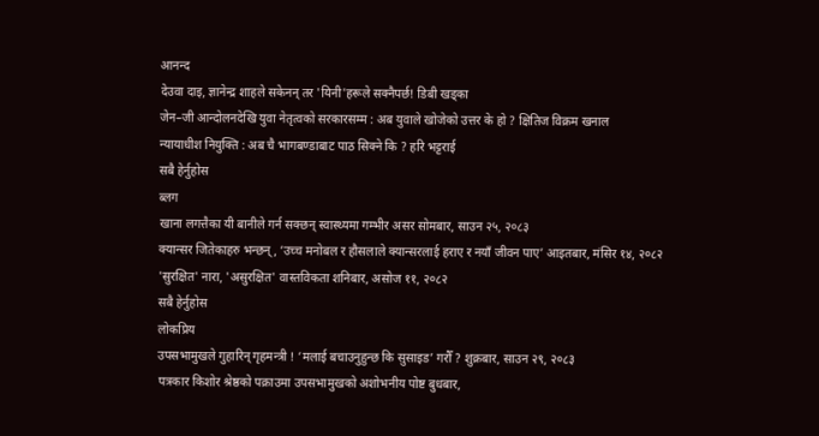आनन्द
देउवा दाइ, ज्ञानेन्द्र शाहले सकेनन् तर 'यिनी'हरूले सक्नैपर्छ! डिबी खड्का
जेन–जी आन्दोलनदेखि युवा नेतृत्वको सरकारसम्म : अब युवाले खोजेको उत्तर के हो ? क्षितिज विक्रम खनाल
न्यायाधीश नियुक्ति : अब चै भागबण्डाबाट पाठ सिक्ने कि ? हरि भट्टराई
सबै हेर्नुहोस
ब्लग
खाना लगत्तैका यी बानीले गर्न सक्छन् स्वास्थ्यमा गम्भीर असर सोमबार, साउन २५, २०८३
क्यान्सर जितेकाहरु भन्छन्, ‘उच्च मनोबल र हौसलाले क्यान्सरलाई हराए र नयाँ जीवन पाए’ आइतबार, मंसिर १४, २०८२
'सुरक्षित' नारा, 'असुरक्षित' वास्तविकता शनिबार, असोज ११, २०८२
सबै हेर्नुहोस
लोकप्रिय
उपसभामुखले गुहारिन् गृहमन्त्री ! ‘मलाई बचाउनुहुन्छ कि सुसाइड’ गरौँ ? शुक्रबार, साउन २९, २०८३
पत्रकार किशोर श्रेष्ठको पक्राउमा उपसभामुखको अशोभनीय पोष्ट बुधबार,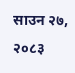साउन २७, २०८३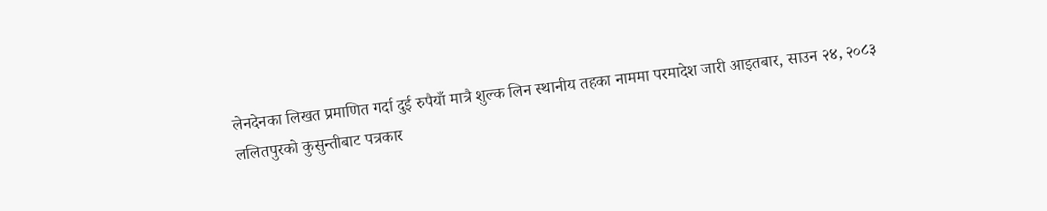लेनदेनका लिखत प्रमाणित गर्दा दुई रुपैयाँ मात्रै शुल्क लिन स्थानीय तहका नाममा परमादेश जारी आइतबार, साउन २४, २०८३
ललितपुरको कुसुन्तीबाट पत्रकार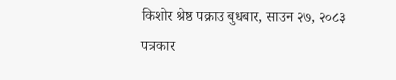किशोर श्रेष्ठ पक्राउ बुधबार, साउन २७, २०८३
पत्रकार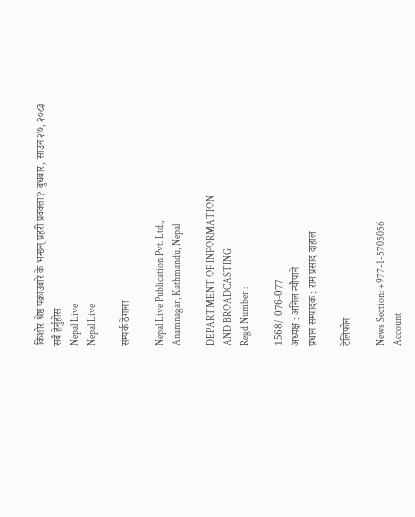किशोर श्रेष्ठ पक्राउबारे के भन्छन् प्रहरी प्रवक्ता? बुधबार, साउन २७, २०८३
सबै हेर्नुहोस
Nepal Live
Nepal Live

सम्पर्क ठेगाना

Nepal Live Publication Pvt. Ltd.,
Anamnagar, Kathmandu, Nepal

DEPARTMENT OF INFORMATION
AND BROADCASTING
Regd Number :

1568/ 076-077
अध्यक्ष : अनिल न्यौपाने
प्रधान सम्पादक : राम प्रसाद दाहाल

टेलिफोन

News Section: +977-1-5705056
Account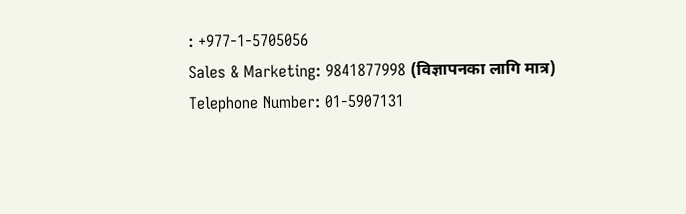: +977-1-5705056
Sales & Marketing: 9841877998 (विज्ञापनका लागि मात्र)
Telephone Number: 01-5907131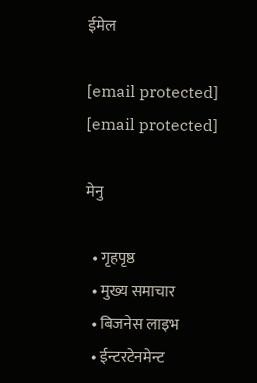ईमेल

[email protected]
[email protected]

मेनु

  • गृहपृष्ठ
  • मुख्य समाचार
  • बिजनेस लाइभ
  • ईन्टरटेनमेन्ट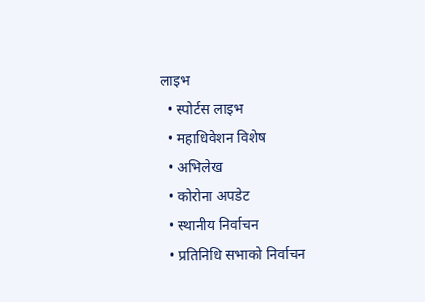लाइभ
  • स्पोर्टस लाइभ
  • महाधिवेशन विशेष
  • अभिलेख
  • कोरोना अपडेट
  • स्थानीय निर्वाचन
  • प्रतिनिधि सभाको निर्वाचन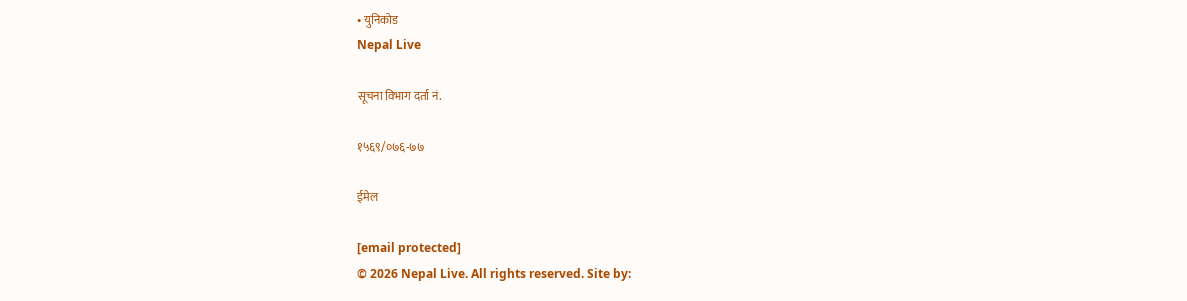• युनिकोड
Nepal Live

सूचना विभाग दर्ता नं.

१५६९/०७६-७७

ईमेल

[email protected]
© 2026 Nepal Live. All rights reserved. Site by: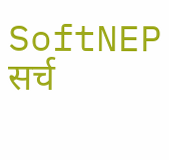SoftNEP
सर्च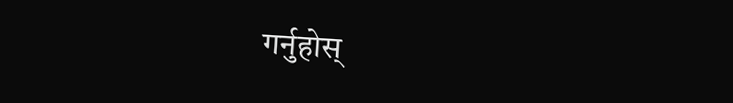गर्नुहोस्